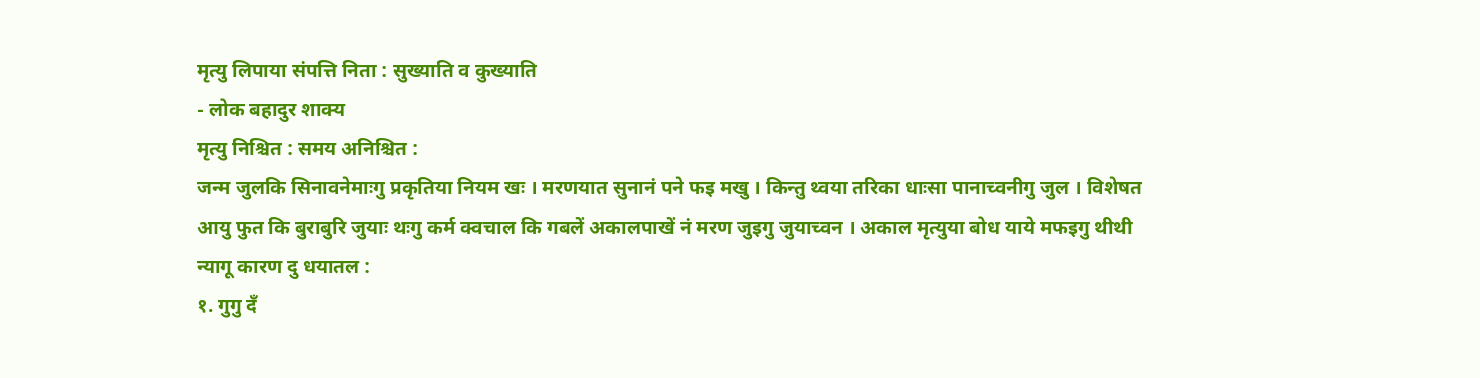मृत्यु लिपाया संपत्ति निता : सुख्याति व कुख्याति
- लोक बहादुर शाक्य
मृत्यु निश्चित : समय अनिश्चित :
जन्म जुलकि सिनावनेमाःगु प्रकृतिया नियम खः । मरणयात सुनानं पने फइ मखु । किन्तु थ्वया तरिका धाःसा पानाच्वनीगु जुल । विशेषत आयु फुत कि बुराबुरि जुयाः थःगु कर्म क्वचाल कि गबलें अकालपाखें नं मरण जुइगु जुयाच्वन । अकाल मृत्युया बोध याये मफइगु थीथी न्यागू कारण दु धयातल :
१. गुगु दँ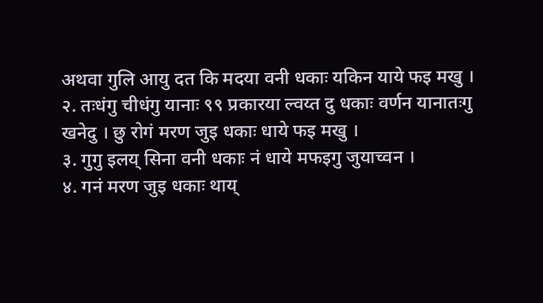अथवा गुलि आयु दत कि मदया वनी धकाः यकिन याये फइ मखु ।
२. तःधंगु चीधंगु यानाः ९९ प्रकारया ल्वय्त दु धकाः वर्णन यानातःगु खनेदु । छु रोगं मरण जुइ धकाः धाये फइ मखु ।
३. गुगु इलय् सिना वनी धकाः नं धाये मफइगु जुयाच्वन ।
४. गनं मरण जुइ धकाः थाय्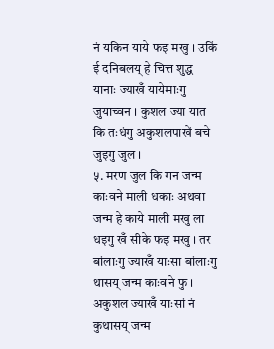नं यकिन याये फइ मखु । उकिं ई दनिबलय् हे चित्त शुद्ध यानाः ज्याखँ यायेमाःगु जुयाच्वन । कुशल ज्या यात कि तःधंगु अकुशलपाखें बचे जुइगु जुल ।
५. मरण जुल कि गन जन्म काःवने माली धकाः अथवा जन्म हे काये माली मखु ला धइगु खँ सीके फइ मखु । तर बांलाःगु ज्याखँ याःसा बांलाःगु थासय् जन्म काःवने फु । अकुशल ज्याखँ याःसां नं कुथासय् जन्म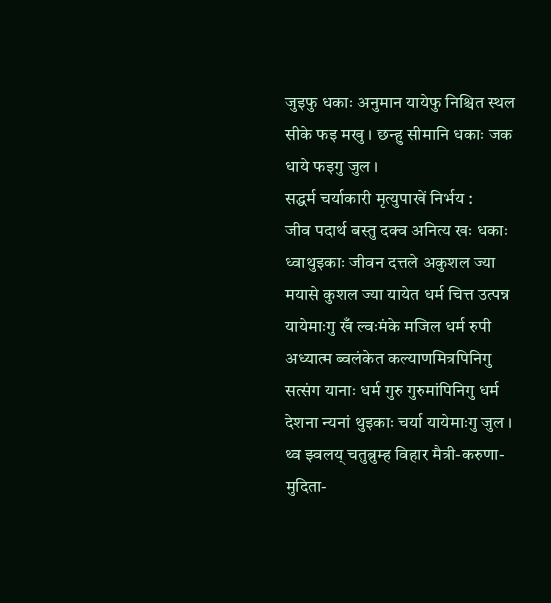जुइफु धकाः अनुमान यायेफु निश्चित स्थल सीके फइ मखु । छन्हु सीमानि धकाः जक धाये फइगु जुल ।
सद्धर्म चर्याकारी मृत्युपाखें निर्भय :
जीव पदार्थ बस्तु दक्व अनित्य खः धकाः ध्वाथुइकाः जीवन दत्तले अकुशल ज्या मयासे कुशल ज्या यायेत धर्म चित्त उत्पन्न यायेमाःगु खँ ल्वःमंके मजिल धर्म रुपी अध्यात्म ब्वलंकेत कल्याणमित्रपिनिगु सत्संग यानाः धर्म गुरु गुरुमांपिनिगु धर्म देशना न्यनां थुइकाः चर्या यायेमाःगु जुल । थ्व झ्वलय् चतुब्रुम्ह विहार मैत्री-करुणा-मुदिता-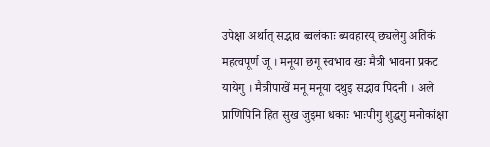उपेक्षा अर्थात् सद्भाव ब्वलंकाः ब्यवहारय् छ्यलेगु अतिकं महत्वपूर्ण जू । मनूया छगू स्वभाव खः मैत्री भावना प्रकट यायेगु । मैत्रीपाखें मनू मनूया दथुइ सद्भाव पिदनी । अले प्राणिपिनि हित सुख जुइमा धकाः भाःपीगु शुद्धगु मनोकांक्षा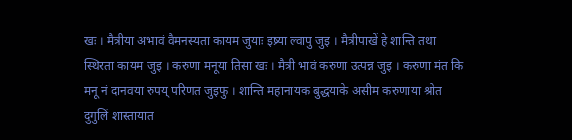खः । मैत्रीया अभावं वैमनस्यता कायम जुयाः इष्र्या ल्वापु जुइ । मैत्रीपाखें हे शान्ति तथा स्थिरता कायम जुइ । करुणा मनूया तिसा खः । मैत्री भावं करुणा उत्पन्न जुइ । करुणा मंत कि मनू नं दानवया रुपय् परिणत जुइफु । शान्ति महानायक बुद्धयाके असीम करुणाया श्रोत दुगुलिं शास्तायात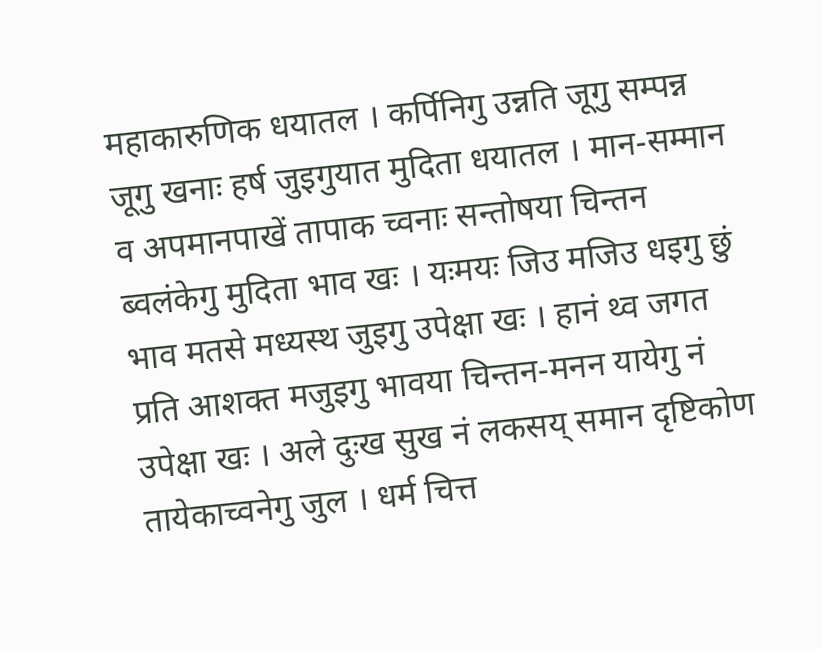महाकारुणिक धयातल । कर्पिनिगु उन्नति जूगु सम्पन्न जूगु खनाः हर्ष जुइगुयात मुदिता धयातल । मान-सम्मान व अपमानपाखें तापाक च्वनाः सन्तोषया चिन्तन ब्वलंकेगु मुदिता भाव खः । यःमयः जिउ मजिउ धइगु छुं भाव मतसे मध्यस्थ जुइगु उपेक्षा खः । हानं थ्व जगत प्रति आशक्त मजुइगु भावया चिन्तन-मनन यायेगु नं उपेक्षा खः । अले दुःख सुख नं लकसय् समान दृष्टिकोण तायेकाच्वनेगु जुल । धर्म चित्त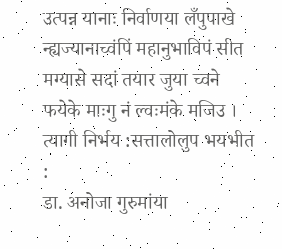उत्पन्न यानाः निर्वाणया लँपुपाखे न्ह्यज्यानाच्वंपिं महानुभाविपं सीत मग्यासे सदां तयार जुया च्वने फयेके माःगु नं ल्वःमंके मजिउ ।
त्यागी निर्भय :सत्तालोलुप भयभीत :
डा. अनोजा गुरुमांया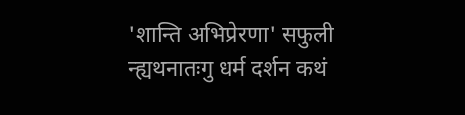'शान्ति अभिप्रेरणा' सफुली न्ह्यथनातःगु धर्म दर्शन कथं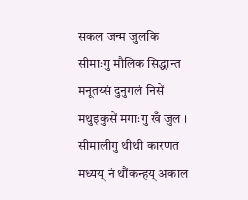सकल जन्म जुलकि सीमाःगु मौलिक सिद्धान्त मनूतय्सं दुनुगलं निसें मथुइकुसें मगाःगु खँ जुल । सीमालीगु थीथी कारणत मध्यय् नं थौंकन्हय् अकाल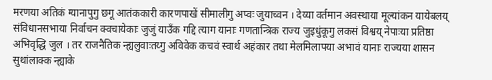मरणया अतिकं ग्यानापुगु छगू आतंककारी कारणपाखें सीमालीगु अप्वः जुयाच्वन । देय्या वर्तमान अवस्थाया मूल्यांकन यायेबलय् संविधानसभाया निर्वाचन क्वचायेकाः जुजुं याउँक गद्दि त्याग यानाः गणतान्त्रिक राज्य जुइधुंकूगु लकसं विश्वय् नेपाःया प्रतिष्ठा अभिवृद्धि जुल । तर राजनैतिक न्ह्यलुवाःतय्गु अविवेक कचवं स्वार्थ अहंकार तथा मेलमिलापया अभावं यानाः राज्यया शासन सुथांलाक्क न्ह्याके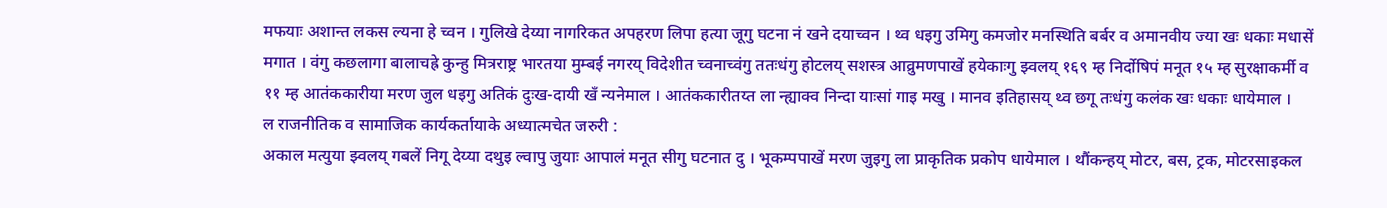मफयाः अशान्त लकस ल्यना हे च्वन । गुलिखे देय्या नागरिकत अपहरण लिपा हत्या जूगु घटना नं खने दयाच्वन । थ्व धइगु उमिगु कमजोर मनस्थिति बर्बर व अमानवीय ज्या खः धकाः मधासें मगात । वंगु कछलागा बालाचह्रे कुन्हु मित्रराष्ट्र भारतया मुम्बई नगरय् विदेशीत च्वनाच्वंगु ततःधंगु होटलय् सशस्त्र आव्रुमणपाखें हयेकाःगु झ्वलय् १६९ म्ह निर्दोषिपं मनूत १५ म्ह सुरक्षाकर्मी व ११ म्ह आतंककारीया मरण जुल धइगु अतिकं दुःख-दायी खँ न्यनेमाल । आतंककारीतय्त ला न्ह्याक्व निन्दा याःसां गाइ मखु । मानव इतिहासय् थ्व छगू तःधंगु कलंक खः धकाः धायेमाल ।
ल राजनीतिक व सामाजिक कार्यकर्तायाके अध्यात्मचेत जरुरी :
अकाल मत्युया झ्वलय् गबलें निगू देय्या दथुइ ल्वापु जुयाः आपालं मनूत सीगु घटनात दु । भूकम्पपाखें मरण जुइगु ला प्राकृतिक प्रकोप धायेमाल । थौंकन्हय् मोटर, बस, ट्रक, मोटरसाइकल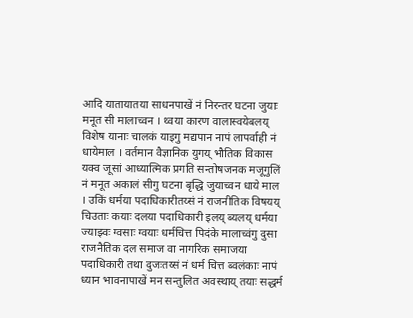आदि यातायातया साधनपाखें नं निरन्तर घटना जुयाः मनूत सी मालाच्वन । थ्वया कारण वालास्वयेबलय् विशेष यानाः चालकं याइगु मद्यपान नापं लापर्वाही नं धायेमाल । वर्तमान वैज्ञानिक युगय् भौतिक विकास यक्व जूसां आध्यात्मिक प्रगति सन्तोषजनक मजूगुलिं नं मनूत अकालं सीगु घटना बृद्धि जुयाच्वन धाये माल । उकिं धर्मया पदाधिकारीतय्सं नं राजनीतिक विषयय् चिउताः कयाः दलया पदाधिकारी इलय् ब्यलय् धर्मया ज्याझ्वः ग्वसाः ग्वयाः धर्मचित्त पिदंके मालाच्वंगु दुसा राजनैतिक दल समाज वा नागरिक समाजया पदाधिकारी तथा दुजःतय्सं नं धर्म चित्त ब्वलंकाः नापं ध्यान भावनापाखें मन सन्तुलित अवस्थाय् तयाः सद्धर्म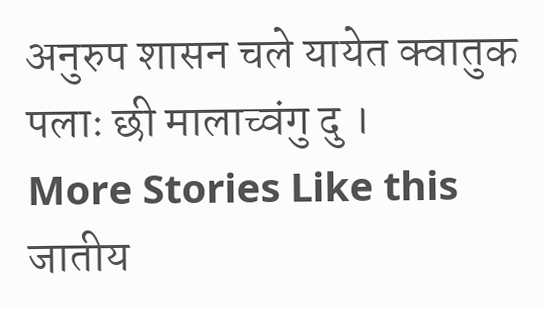अनुरुप शासन चले यायेत क्वातुक पलाः छी मालाच्वंगु दु ।
More Stories Like this
जातीय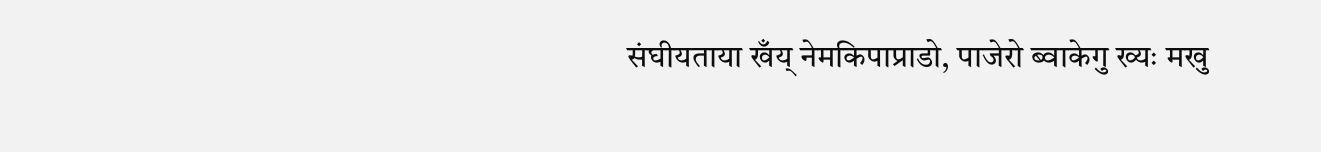संघीयताया खँय् नेमकिपाप्राडो, पाजेरो ब्वाकेगु ख्यः मखु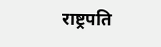राष्ट्रपति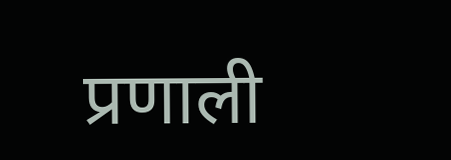प्रणाली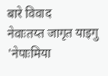बारे विवाद
नेवाःतय्त जागृत याइगु 'नेपाःमिया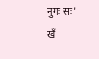नुगः सः'
खँ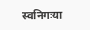स्वनिगःया